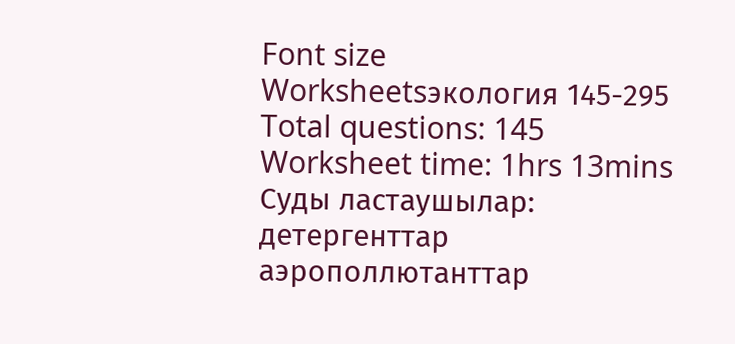Font size
Worksheetsэкология 145-295
Total questions: 145
Worksheet time: 1hrs 13mins
Суды ластаушылар:
детергенттар
аэрополлютанттар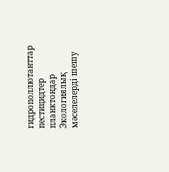гидрополлютанттар
пестицидтер
планктондар
Экологиялық мәселелерді шешу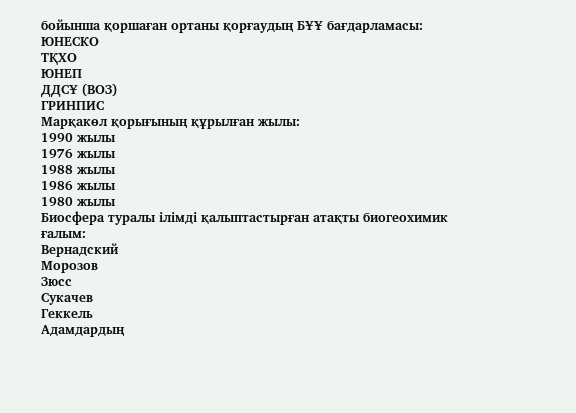бойынша қоршаған ортаны қорғаудың БҰҰ бағдарламасы:
ЮНЕСКО
ТҚХО
ЮНЕП
ДДСҰ (ВОЗ)
ГРИНПИС
Марқакөл қорығының құрылған жылы:
1990 жылы
1976 жылы
1988 жылы
1986 жылы
1980 жылы
Биосфера туралы ілімді қалыптастырған атақты биогеохимик ғалым:
Вернадский
Морозов
Зюсс
Сукачев
Геккель
Адамдардың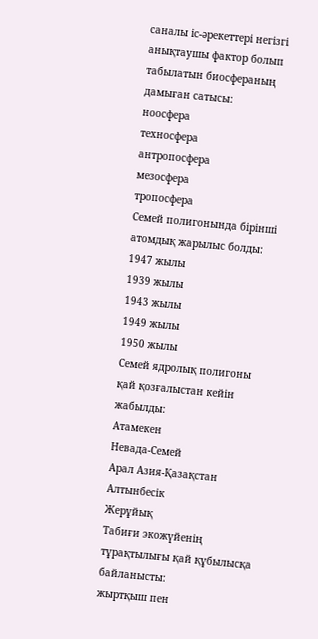саналы іс-әрекеттері негізгі анықтаушы фактор болып табылатын биосфераның дамыған сатысы:
ноосфера
техносфера
антропосфера
мезосфера
тропосфера
Семей полигонында бірінші атомдық жарылыс болды:
1947 жылы
1939 жылы
1943 жылы
1949 жылы
1950 жылы
Семей ядролық полигоны қай қозғалыстан кейін жабылды:
Атамекен
Невада-Семей
Арал Азия-Қазақстан
Алтынбесік
Жерұйық
Табиғи экожүйенің тұрақтылығы қай құбылысқа байланысты:
жыртқыш пен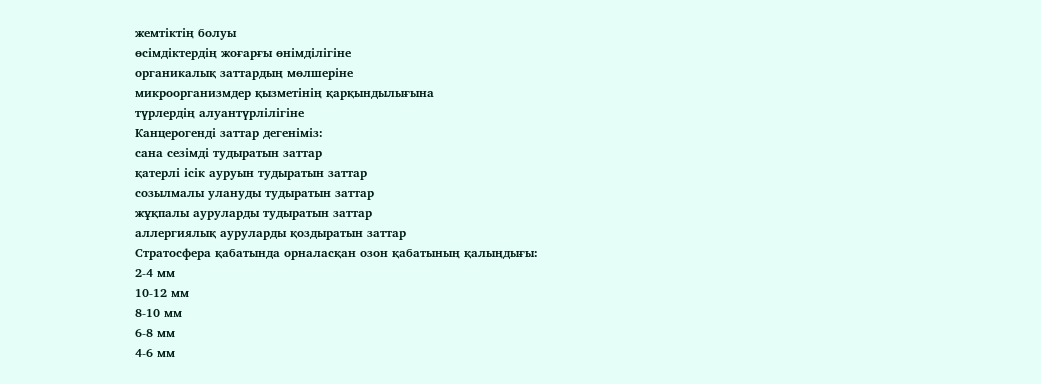жемтіктің болуы
өсімдіктердің жоғарғы өнімділігіне
органикалық заттардың мөлшеріне
микроорганизмдер қызметінің қарқындылығына
түрлердің алуантүрлілігіне
Канцерогенді заттар дегеніміз:
сана сезімді тудыратын заттар
қатерлі ісік ауруын тудыратын заттар
созылмалы улануды тудыратын заттар
жұқпалы ауруларды тудыратын заттар
аллергиялық ауруларды қоздыратын заттар
Стратосфера қабатында орналасқан озон қабатының қалыңдығы:
2-4 мм
10-12 мм
8-10 мм
6-8 мм
4-6 мм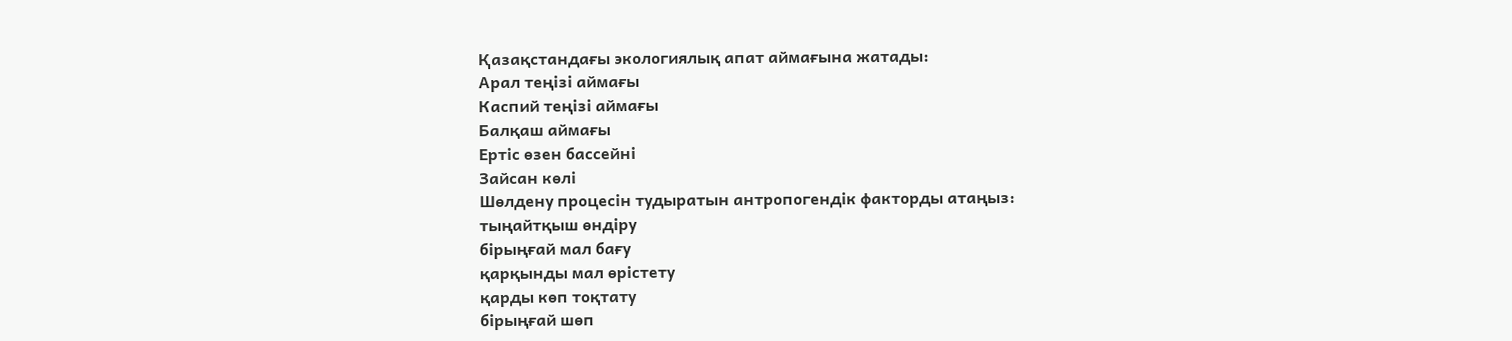Қазақстандағы экологиялық апат аймағына жатады:
Арал теңізі аймағы
Каспий теңізі аймағы
Балқаш аймағы
Ертіс өзен бассейні
Зайсан көлі
Шөлдену процесін тудыратын антропогендік факторды атаңыз:
тыңайтқыш өндіру
бірыңғай мал бағу
қарқынды мал өрістету
қарды көп тоқтату
бірыңғай шөп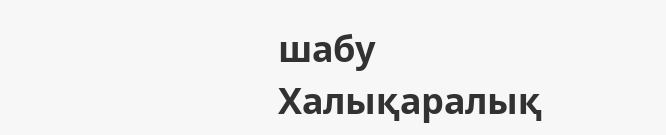шабу
Халықаралық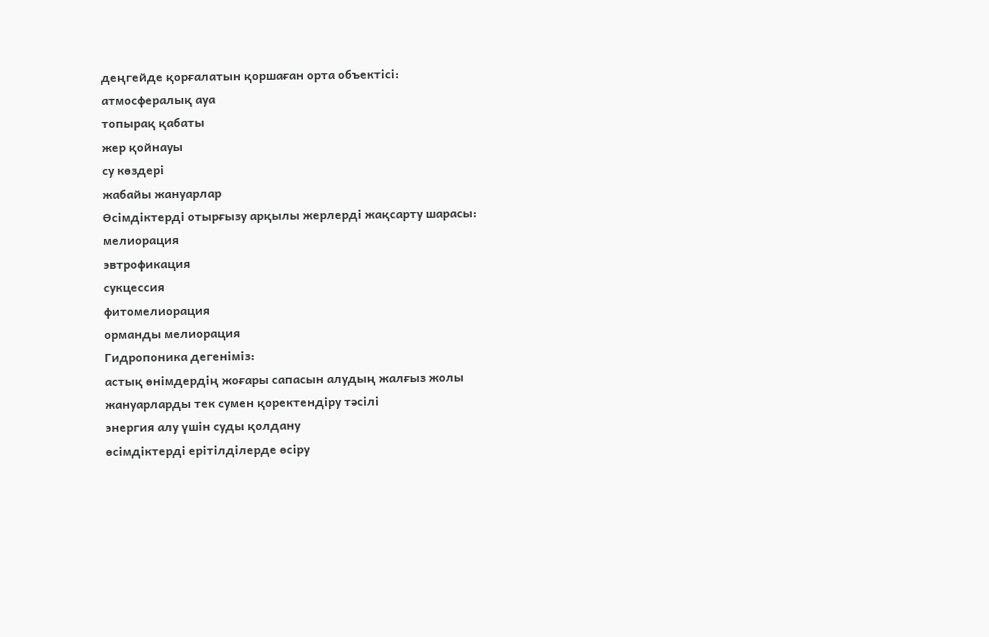деңгейде қорғалатын қоршаған орта объектісі:
атмосфералық ауа
топырақ қабаты
жер қойнауы
су көздері
жабайы жануарлар
Өсімдіктерді отырғызу арқылы жерлерді жақсарту шарасы:
мелиорация
эвтрофикация
сукцессия
фитомелиорация
орманды мелиорация
Гидропоника дегеніміз:
астық өнімдердің жоғары сапасын алудың жалғыз жолы
жануарларды тек сумен қоректендіру тәсілі
энергия алу үшін суды қолдану
өсімдіктерді ерітілділерде өсіру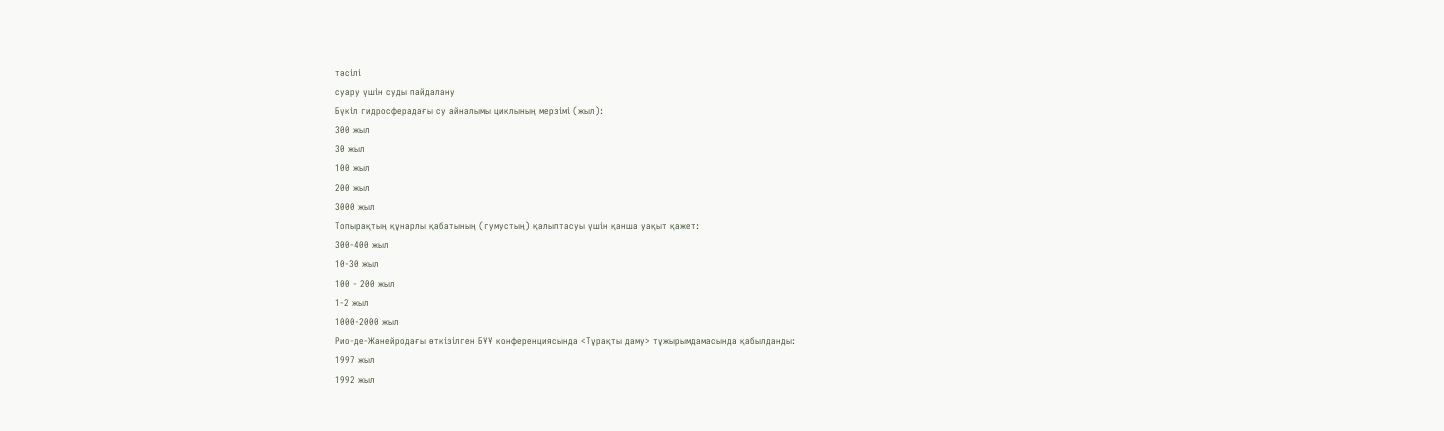тәсілі
суару үшін суды пайдалану
Бүкіл гидросферадағы су айналымы циклының мерзімі (жыл):
300 жыл
30 жыл
100 жыл
200 жыл
3000 жыл
Топырақтың құнарлы қабатының (гумустың) қалыптасуы үшін қанша уақыт қажет:
300-400 жыл
10-30 жыл
100 - 200 жыл
1-2 жыл
1000-2000 жыл
Рио-де-Жанейродағы өткізілген БҰҰ конференциясында <Тұрақты даму> тұжырымдамасында қабылданды:
1997 жыл
1992 жыл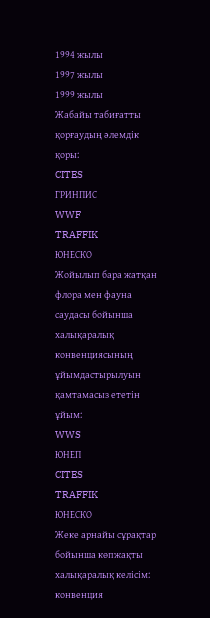1994 жылы
1997 жылы
1999 жылы
Жабайы табиғатты қорғаудың әлемдік қоры:
CITES
ГРИНПИС
WWF
TRAFFIK
ЮНЕСКО
Жойылып бара жатқан флора мен фауна саудасы бойынша халықаралық конвенциясының ұйымдастырылуын қамтамасыз ететін ұйым:
WWS
ЮНЕП
CITES
TRAFFIK
ЮНЕСКО
Жеке арнайы сұрақтар бойынша көпжақты халықаралық келісім:
конвенция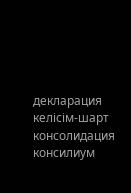декларация
келісім-шарт
консолидация
консилиум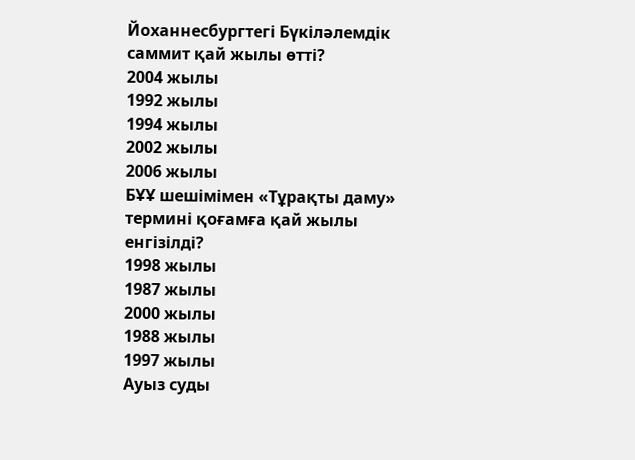Йоханнесбургтегі Бүкіләлемдік саммит қай жылы өтті?
2004 жылы
1992 жылы
1994 жылы
2002 жылы
2006 жылы
БҰҰ шешімімен «Тұрақты даму» термині қоғамға қай жылы енгізілді?
1998 жылы
1987 жылы
2000 жылы
1988 жылы
1997 жылы
Ауыз суды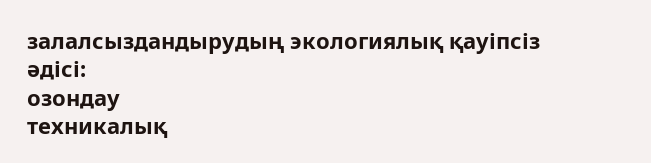залалсыздандырудың экологиялық қауіпсіз әдісі:
озондау
техникалық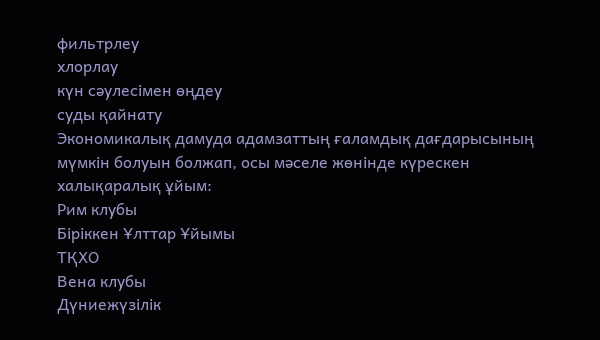фильтрлеу
хлорлау
күн сәулесімен өңдеу
суды қайнату
Экономикалық дамуда адамзаттың ғаламдық дағдарысының мүмкін болуын болжап, осы мәселе жөнінде күрескен халықаралық ұйым:
Рим клубы
Біріккен Ұлттар Ұйымы
ТҚХО
Вена клубы
Дүниежүзілік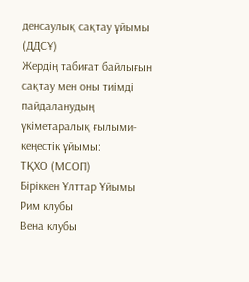денсаулық сақтау ұйымы (ДДСҰ)
Жердің табиғат байлығын сақтау мен оны тиімді пайдаланудың үкіметаралық ғылыми-кеңестік ұйымы:
ТҚХО (МСОП)
Біріккен Ұлттар Ұйымы
Рим клубы
Вена клубы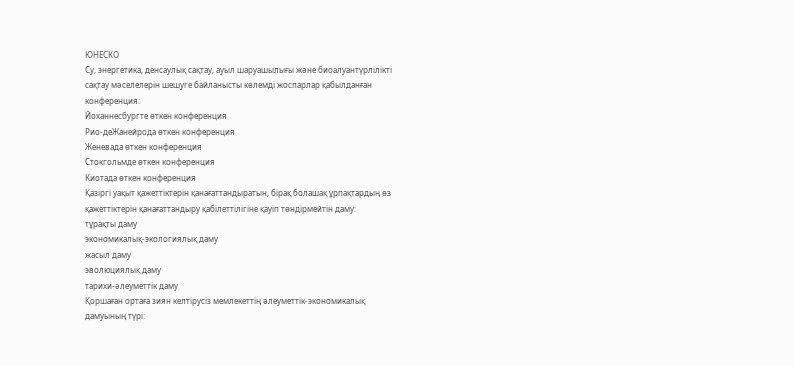ЮНЕСКО
Су, энергетика, денсаулық сақтау, ауыл шаруашылығы және биоалуантүрлілікті сақтау мәселелерін шешуге байланысты көлемді жоспарлар қабылданған конференция:
Йоханнесбургте өткен конференция
Рио-деЖанейрода өткен конференция
Женевада өткен конференция
Стокгольмде өткен конференция
Киотада өткен конференция
Қазіргі уақыт қажеттіктерін қанағаттандыратын, бірақ болашақ ұрпақтардың өз қажеттіктерін қанағаттандыру қабілеттілігіне қауіп төндірмейтін даму:
тұрақты даму
экономикалық-экологиялық даму
жасыл даму
эволюциялық даму
тарихи-әлеуметтік даму
Қоршаған ортаға зиян келтірусіз мемлекеттің әлеуметтік-экономикалық дамуының түрі: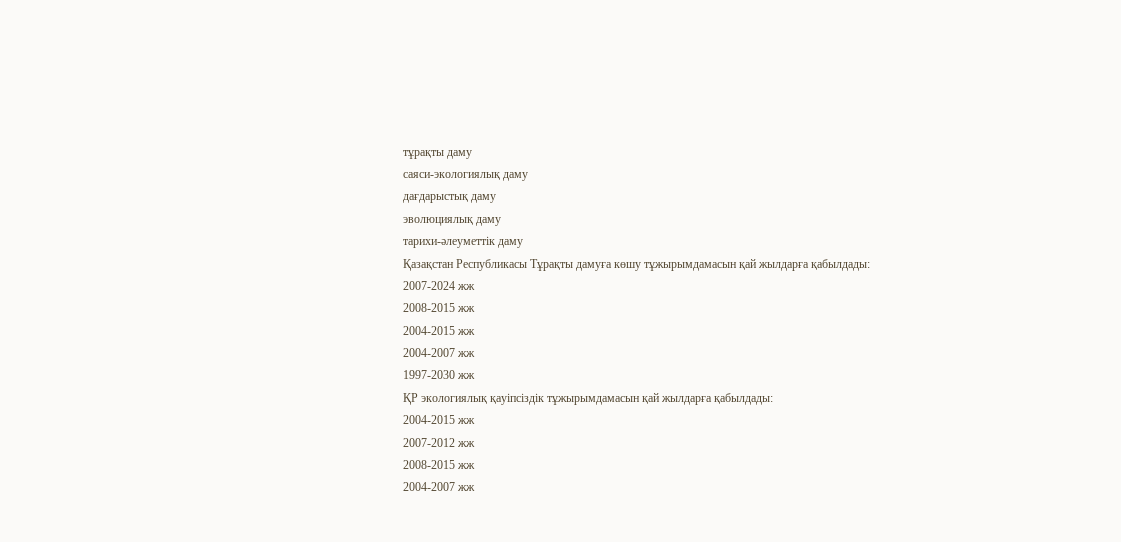тұрақты даму
саяси-экологиялық даму
дағдарыстық даму
эволюциялық даму
тарихи-әлеуметтік даму
Қазақстан Республикасы Тұрақты дамуға көшу тұжырымдамасын қай жылдарға қабылдады:
2007-2024 жж
2008-2015 жж
2004-2015 жж
2004-2007 жж
1997-2030 жж
ҚР экологиялық қауіпсіздік тұжырымдамасын қай жылдарға қабылдады:
2004-2015 жж
2007-2012 жж
2008-2015 жж
2004-2007 жж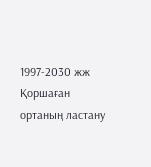1997-2030 жж
Қоршаған ортаның ластану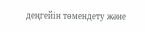деңгейiн төмендету және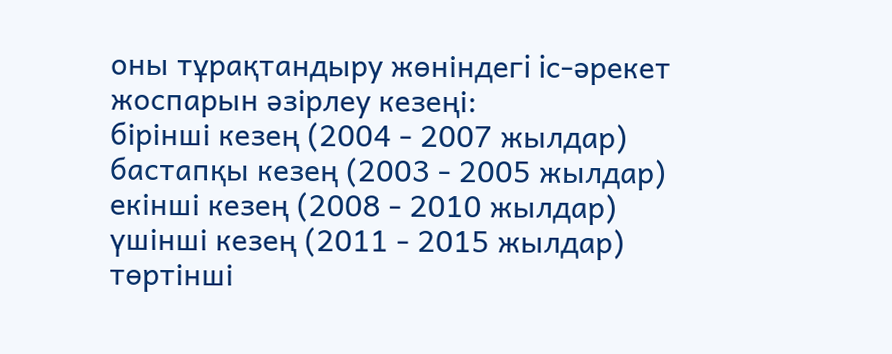оны тұрақтандыру жөнiндегi iс-әрекет жоспарын әзiрлеу кезеңі:
бiрiншi кезең (2004 - 2007 жылдар)
бастапқы кезең (2003 - 2005 жылдар)
екiншi кезең (2008 - 2010 жылдар)
үшiншi кезең (2011 - 2015 жылдар)
төртіншi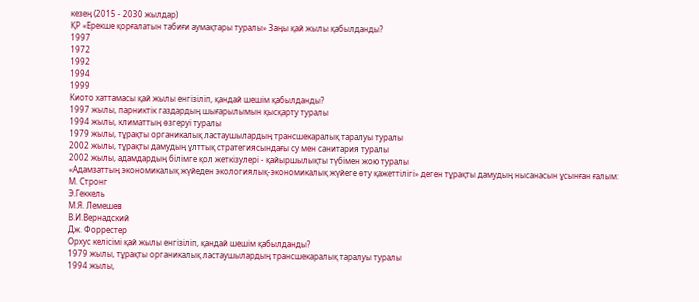кезең (2015 - 2030 жылдар)
ҚР «Ерекше қорғалатын табиғи аумақтары туралы» Заңы қай жылы қабылданды?
1997
1972
1992
1994
1999
Киото хаттамасы қай жылы енгізіліп, қандай шешім қабылданды?
1997 жылы, парниктік газдардың шығарылымын қысқарту туралы
1994 жылы, климаттың өзгеруі туралы
1979 жылы, тұрақты органикалық ластаушылардың трансшекаралық таралуы туралы
2002 жылы, тұрақты дамудың ұлттық стратегиясындағы су мен санитария туралы
2002 жылы, адамдардың білімге қол жеткізулері - қайыршылықты түбімен жою туралы
«Адамзаттың экономикалық жүйеден экологиялық-экономикалық жүйеге өту қажеттілігі» деген тұрақты дамудың нысанасын ұсынған ғалым:
М. Стронг
Э.Геккель
М.Я. Лемешев
В.И.Вернадский
Дж. Форрестер
Орхус келісімі қай жылы енгізіліп, қандай шешім қабылданды?
1979 жылы, тұрақты органикалық ластаушылардың трансшекаралық таралуы туралы
1994 жылы,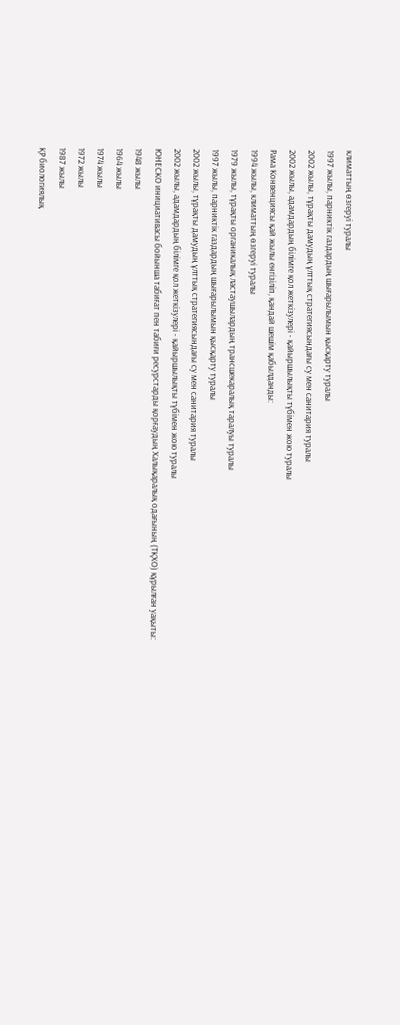климаттың өзгеруі туралы
1997 жылы, парниктік газдардың шығарылымын қысқарту туралы
2002 жылы, тұрақты дамудың ұлттық стратегиясындағы су мен санитария туралы
2002 жылы, адамдардың білімге қол жеткізулері - қайыршылықты түбімен жою туралы
Рама Конвенциясы қай жылы енгізіліп, қандай шешім қабылданды:
1994 жылы, климаттың өзгеруі туралы
1979 жылы, тұрақты органикалық ластаушылардың трансшекаралық таралуы туралы
1997 жылы, парниктік газдардың шығарылымын қысқарту туралы
2002 жылы, тұрақты дамудың ұлттық стратегиясындағы су мен санитария туралы
2002 жылы, адамдардың білімге қол жеткізулері - қайыршылықты түбімен жою туралы
ЮНЕСКО инициативасы бойынша табиғат пен табиғи ресурстарды қорғаудың Халықаралық одағының (ТҚХО) құрылған уақыты:
1948 жылы
1964 жылы
1974 жылы
1972 жылы
1987 жылы
ҚР биологиялық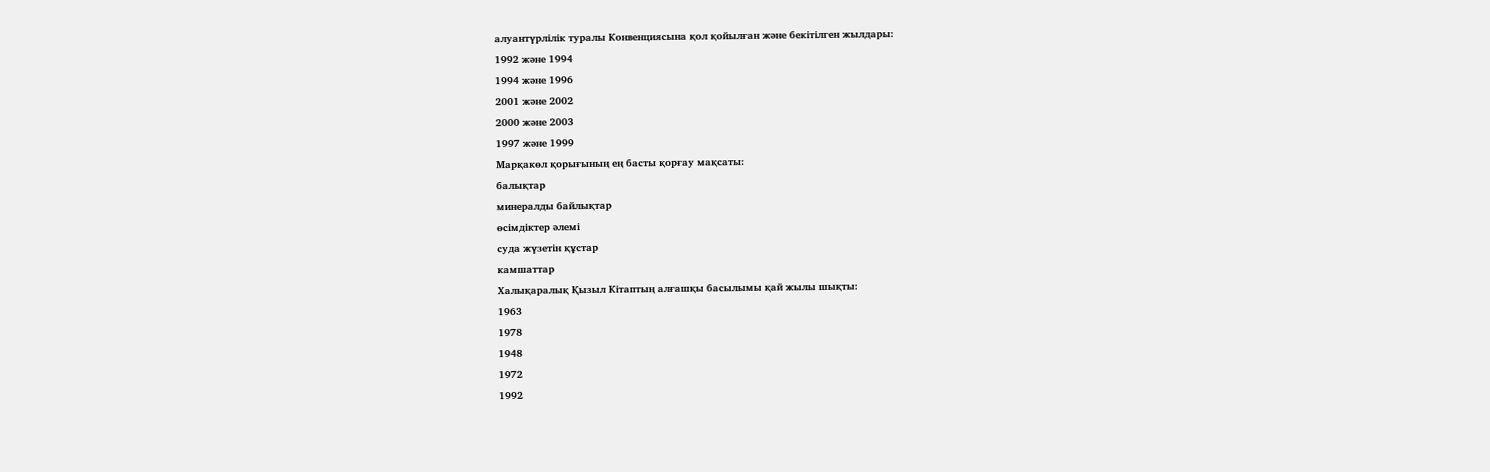алуантүрлілік туралы Конвенциясына қол қойылған және бекітілген жылдары:
1992 және 1994
1994 және 1996
2001 және 2002
2000 және 2003
1997 және 1999
Марқакөл қорығының ең басты қорғау мақсаты:
балықтар
минералды байлықтар
өсімдіктер әлемі
суда жүзетін құстар
камшаттар
Халықаралық Қызыл Кітаптың алғашқы басылымы қай жылы шықты:
1963
1978
1948
1972
1992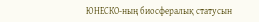ЮНЕСКО-ның биосфералық статусын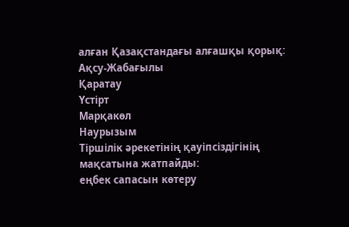алған Қазақстандағы алғашқы қорық:
Ақсу-Жабағылы
Қаратау
Үстірт
Марқакөл
Наурызым
Тіршілік әрекетінің қауіпсіздігінің мақсатына жатпайды:
еңбек сапасын көтеру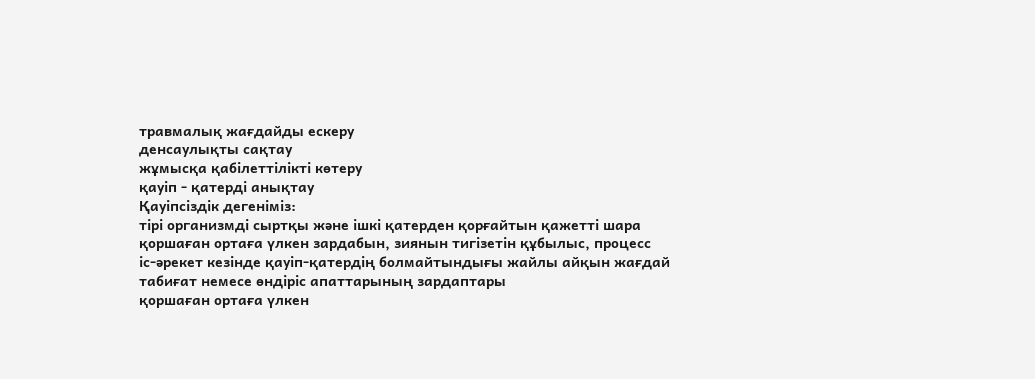травмалық жағдайды ескеру
денсаулықты сақтау
жұмысқа қабілеттілікті көтеру
қауіп - қатерді анықтау
Қауіпсіздік дегеніміз:
тірі организмді сыртқы және ішкі қатерден қорғайтын қажетті шара
қоршаған ортаға үлкен зардабын, зиянын тигізетін құбылыс, процесс
іс-әрекет кезінде қауіп-қатердің болмайтындығы жайлы айқын жағдай
табиғат немесе өндіріс апаттарының зардаптары
қоршаған ортаға үлкен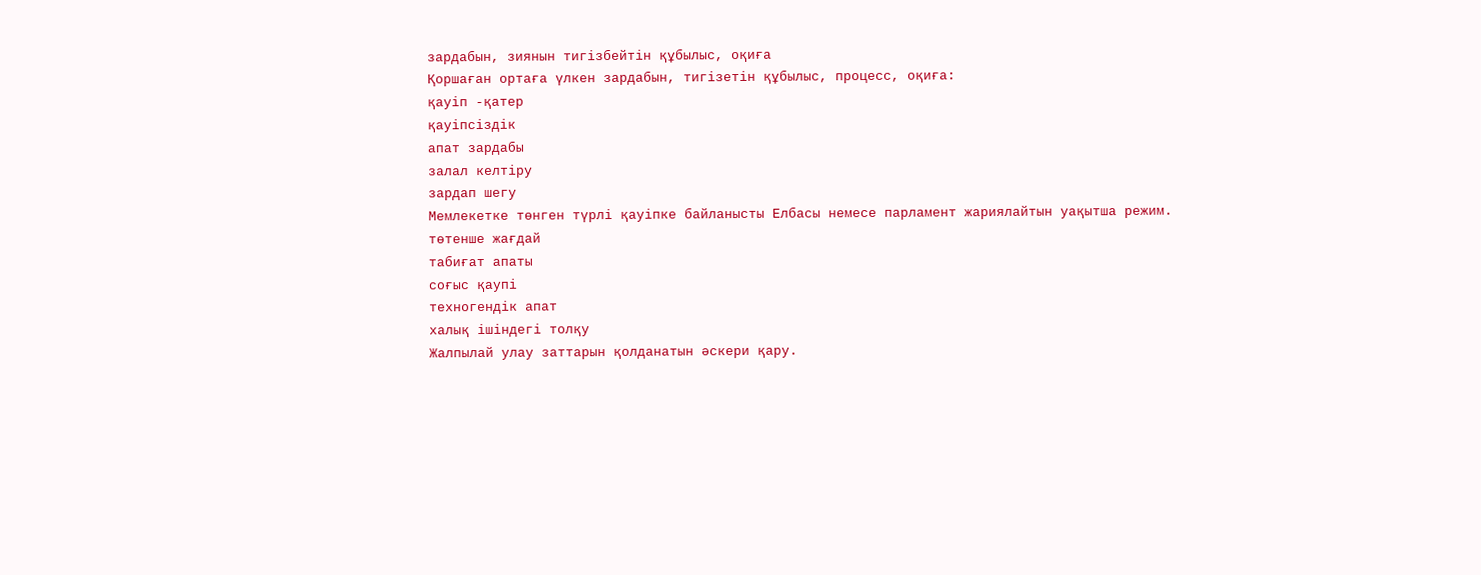зардабын, зиянын тигізбейтін құбылыс, оқиға
Қоршаған ортаға үлкен зардабын, тигізетін құбылыс, процесс, оқиға:
қауіп -қатер
қауіпсіздік
апат зардабы
залал келтіру
зардап шегу
Мемлекетке төнген түрлі қауіпке байланысты Елбасы немесе парламент жариялайтын уақытша режим.
төтенше жағдай
табиғат апаты
соғыс қаупі
техногендік апат
халық ішіндегі толқу
Жалпылай улау заттарын қолданатын әскери қару.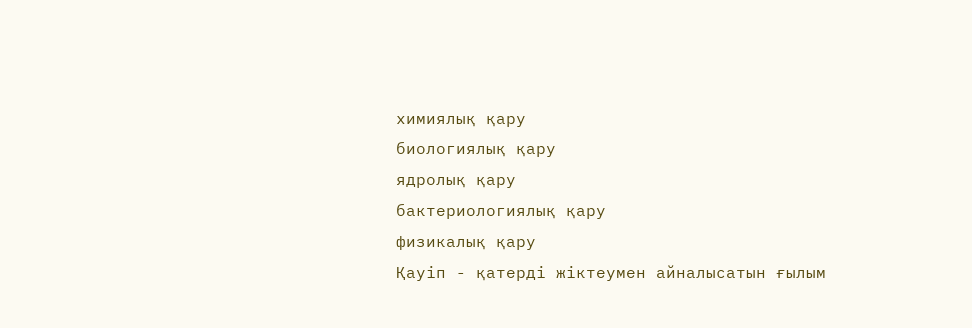химиялық қару
биологиялық қару
ядролық қару
бактериологиялық қару
физикалық қару
Қауіп - қатерді жіктеумен айналысатын ғылым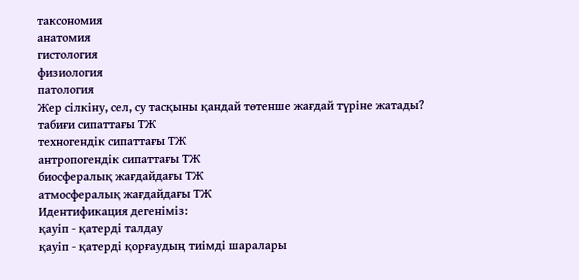таксономия
анатомия
гистология
физиология
патология
Жер сілкіну, сел, су тасқыны қандай төтенше жағдай түріне жатады?
табиғи сипаттағы ТЖ
техногендік сипаттағы ТЖ
антропогендік сипаттағы ТЖ
биосфералық жағдайдағы ТЖ
атмосфералық жағдайдағы ТЖ
Идентификация дегеніміз:
қауіп - қатерді талдау
қауіп - қатерді қорғаудың тиімді шаралары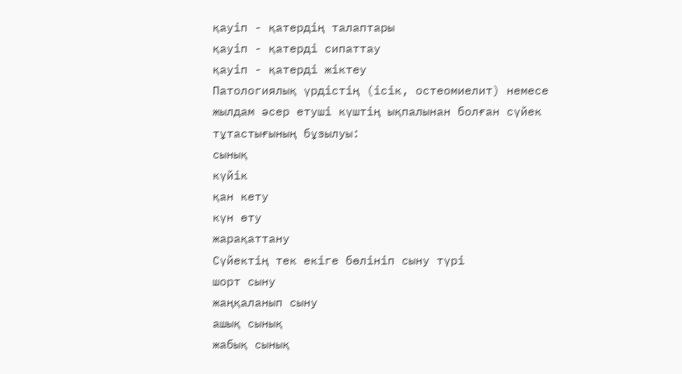қауіп - қатердің талаптары
қауіп - қатерді сипаттау
қауіп - қатерді жіктеу
Патологиялық үрдістің (ісік, остеомиелит) немесе жылдам әсер етуші күштің ықпалынан болған сүйек тұтастығының бұзылуы:
сынық
күйік
қан кету
күн өту
жарақаттану
Сүйектің тек екіге бөлініп сыну түрі
шорт сыну
жаңқаланып сыну
ашық сынық
жабық сынық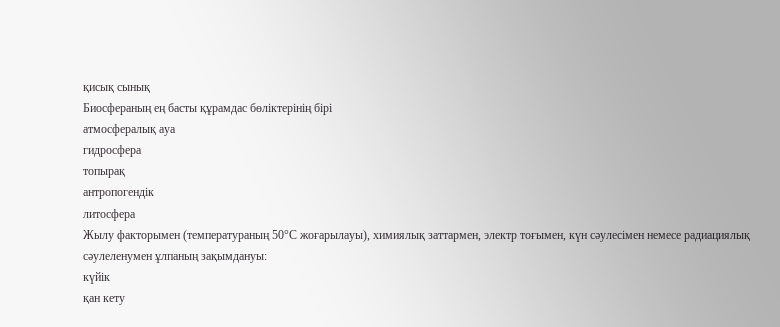қисық сынық
Биосфераның ең басты құрамдас бөліктерінің бірі
атмосфералық ауа
гидросфера
топырақ
антропогендік
литосфера
Жылу факторымен (температураның 50°С жоғарылауы), химиялық заттармен, электр тоғымен, күн сәулесімен немесе радиациялық сәулеленумен ұлпаның зақымдануы:
күйік
қан кету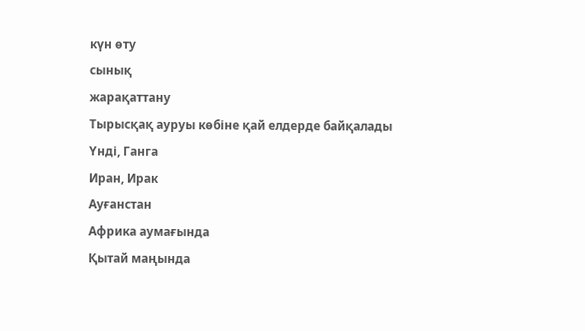күн өту
сынық
жарақаттану
Тырысқақ ауруы көбіне қай елдерде байқалады
Үнді, Ганга
Иран, Ирак
Ауғанстан
Африка аумағында
Қытай маңында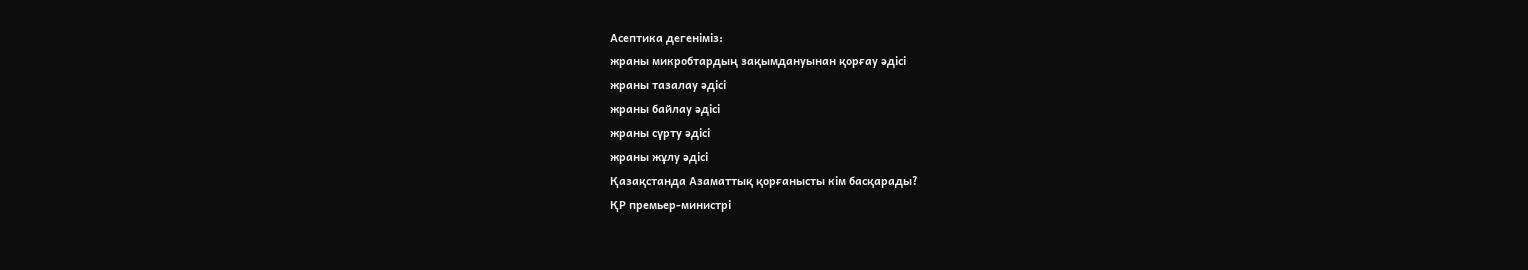Асептика дегеніміз:
жраны микробтардың зақымдануынан қорғау әдісі
жраны тазалау әдісі
жраны байлау әдісі
жраны сүрту әдісі
жраны жұлу әдісі
Қазақстанда Азаматтық қорғанысты кім басқарады?
ҚР премьер-министрі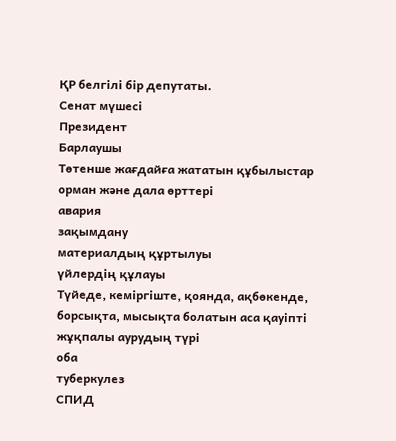ҚР белгілі бір депутаты.
Сенат мүшесі
Президент
Барлаушы
Төтенше жағдайға жататын құбылыстар
орман және дала өрттері
авария
зақымдану
материалдың құртылуы
үйлердің құлауы
Түйеде, кеміргіште, қоянда, ақбөкенде, борсықта, мысықта болатын аса қауіпті жұқпалы аурудың түрі
оба
туберкулез
СПИД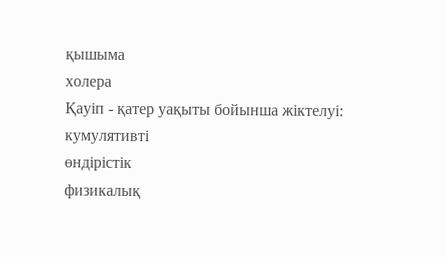қышыма
холера
Қауіп - қатер уақыты бойынша жіктелуі:
кумулятивті
өндірістік
физикалық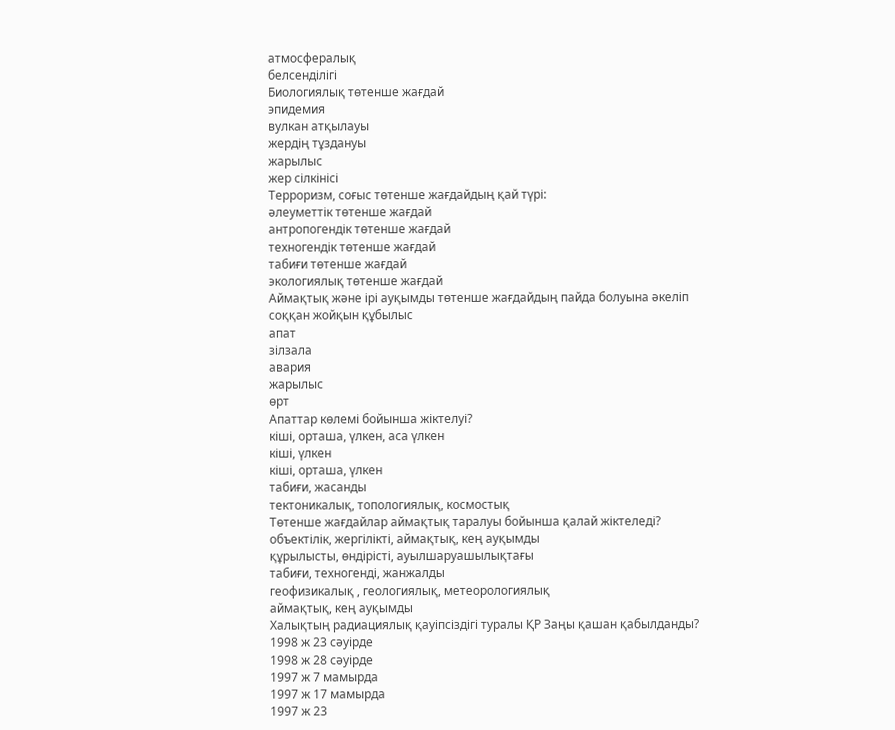атмосфералық
белсенділігі
Биологиялық төтенше жағдай
эпидемия
вулкан атқылауы
жердің тұздануы
жарылыс
жер сілкінісі
Терроризм, соғыс төтенше жағдайдың қай түрі:
әлеуметтік төтенше жағдай
антропогендік төтенше жағдай
техногендік төтенше жағдай
табиғи төтенше жағдай
экологиялық төтенше жағдай
Аймақтық және ірі ауқымды төтенше жағдайдың пайда болуына әкеліп соққан жойқын құбылыс
апат
зілзала
авария
жарылыс
өрт
Апаттар көлемі бойынша жіктелуі?
кіші, орташа, үлкен, аса үлкен
кіші, үлкен
кіші, орташа, үлкен
табиғи, жасанды
тектоникалық, топологиялық, космостық
Төтенше жағдайлар аймақтық таралуы бойынша қалай жіктеледі?
объектілік, жергілікті, аймақтық, кең ауқымды
құрылысты, өндірісті, ауылшаруашылықтағы
табиғи, техногенді, жанжалды
геофизикалық , геологиялық, метеорологиялық
аймақтық, кең ауқымды
Халықтың радиациялық қауіпсіздігі туралы ҚР Заңы қашан қабылданды?
1998 ж 23 сәуірде
1998 ж 28 сәуірде
1997 ж 7 мамырда
1997 ж 17 мамырда
1997 ж 23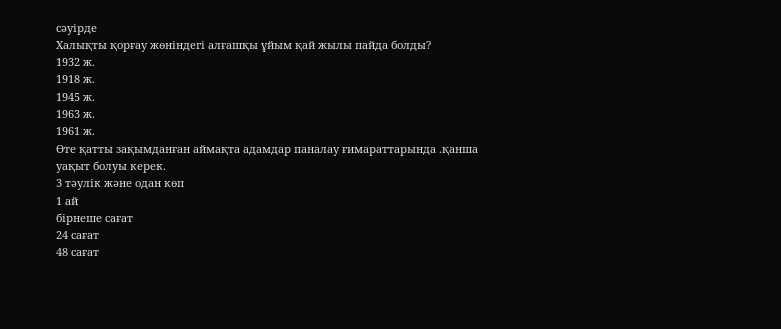сәуірде
Халықты қорғау жөніндегі алғашқы ұйым қай жылы пайда болды?
1932 ж.
1918 ж.
1945 ж.
1963 ж.
1961 ж.
Өте қатты зақымданған аймақта адамдар паналау ғимараттарында .қанша уақыт болуы керек.
3 тәулік және одан көп
1 ай
бірнеше сағат
24 сағат
48 сағат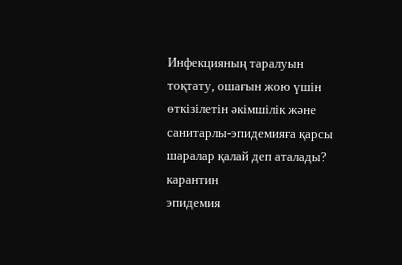Инфекцияның таралуын тоқтату, ошағын жою үшін өткізілетін әкімшілік және санитарлы-эпидемияға қарсы шаралар қалай деп аталады?
карантин
эпидемия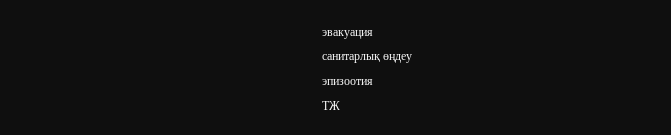эвакуация
санитарлық өңдеу
эпизоотия
ТЖ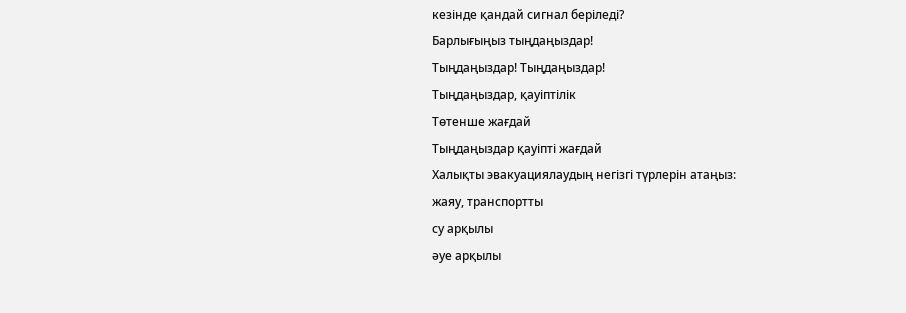кезінде қандай сигнал беріледі?
Барлығыңыз тыңдаңыздар!
Тыңдаңыздар! Тыңдаңыздар!
Тыңдаңыздар, қауіптілік
Төтенше жағдай
Тыңдаңыздар қауіпті жағдай
Халықты эвакуациялаудың негізгі түрлерін атаңыз:
жаяу, транспортты
су арқылы
әуе арқылы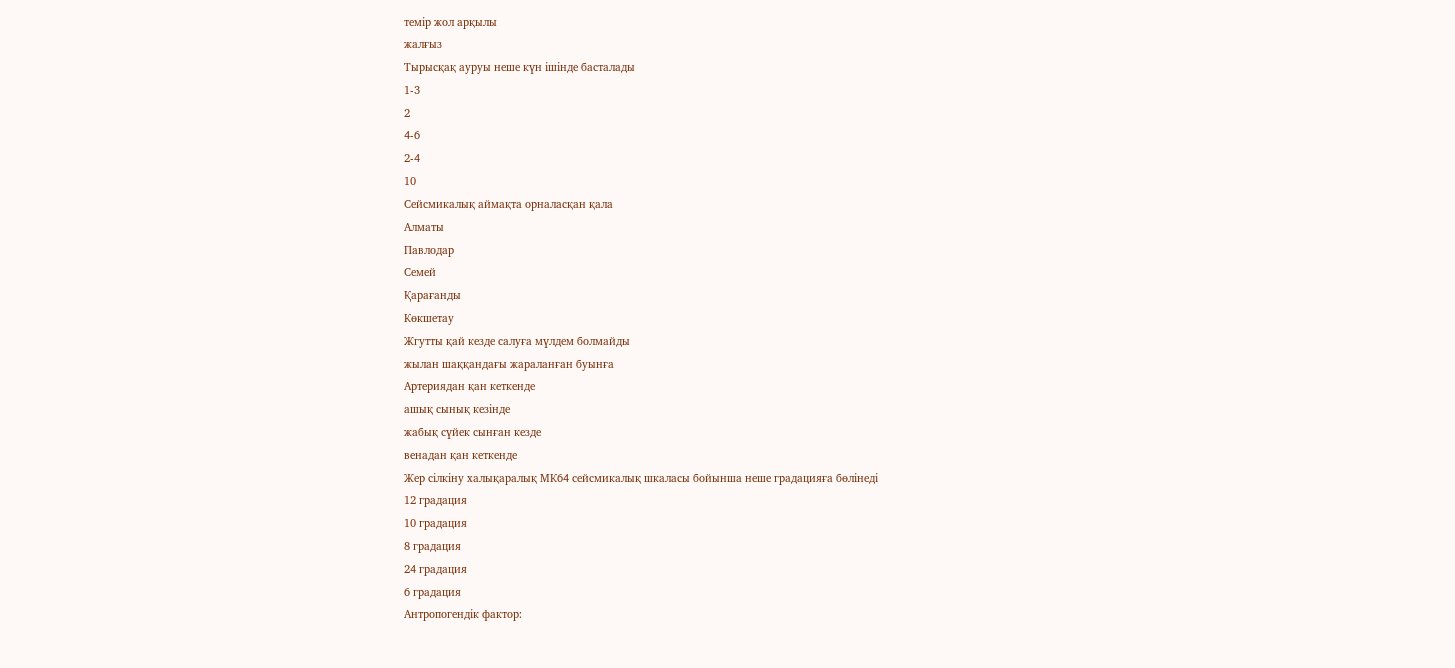темір жол арқылы
жалғыз
Тырысқақ ауруы неше күн ішінде басталады
1-3
2
4-6
2-4
10
Сейсмикалық аймақта орналасқан қала
Алматы
Павлодар
Семей
Қарағанды
Көкшетау
Жгутты қай кезде салуға мүлдем болмайды
жылан шаққандағы жараланған буынға
Артериядан қан кеткенде
ашық сынық кезінде
жабық сүйек сынған кезде
венадан қан кеткенде
Жер сілкіну халықаралық МК64 сейсмикалық шкаласы бойынша неше градацияға бөлінеді
12 градация
10 градация
8 градация
24 градация
6 градация
Антропогендік фактор: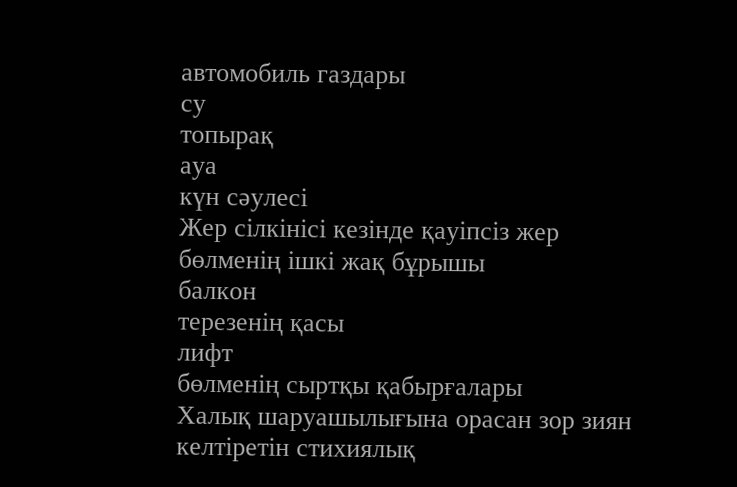автомобиль газдары
су
топырақ
ауа
күн сәулесі
Жер сілкінісі кезінде қауіпсіз жер
бөлменің ішкі жақ бұрышы
балкон
терезенің қасы
лифт
бөлменің сыртқы қабырғалары
Xалық шаруашылығына орасан зор зиян келтіретін стихиялық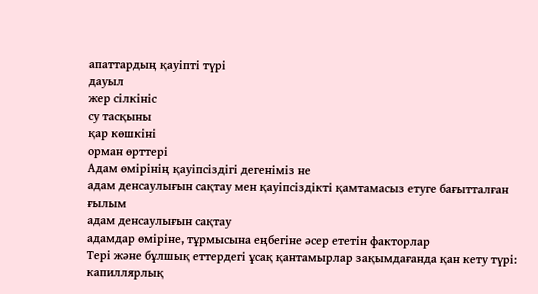апаттардың қауіпті түрі
дауыл
жер сілкініс
су тасқыны
қар көшкіні
орман өрттері
Адам өмірінің қауіпсіздігі дегеніміз не
адам денсаулығын сақтау мен қауіпсіздікті қамтамасыз етуге бағытталған ғылым
адам денсаулығын сақтау
адамдар өміріне, тұрмысына еңбегіне әсер ететін факторлар
Тері және бұлшық еттердегі ұсақ қантамырлар зақымдағанда қан кету түрі:
капиллярлық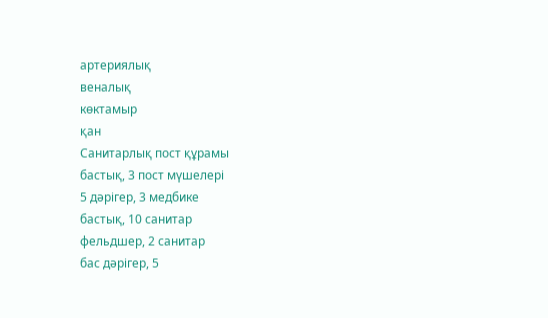артериялық
веналық
көктамыр
қан
Cанитарлық пост құрамы
бастық, 3 пост мүшелері
5 дәрігер, 3 медбике
бастық, 10 санитар
фельдшер, 2 санитар
бас дәрігер, 5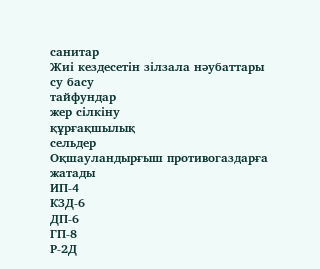санитар
Жиі кездесетін зілзала нәубаттары
су басу
тайфундар
жер сілкіну
құрғақшылық
сельдер
Оқшауландырғыш противогаздарға жатады
ИП-4
КЗД-6
ДП-6
ГП-8
Р-2Д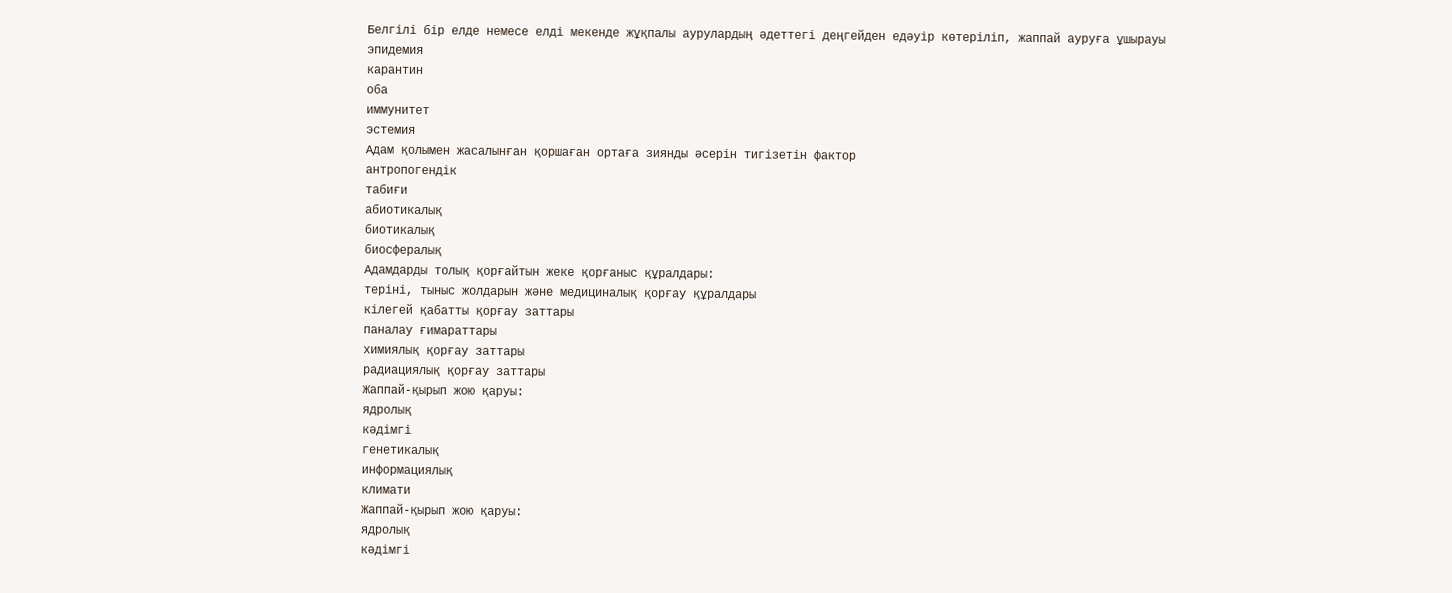Белгілі бір елде немесе елді мекенде жұқпалы аурулардың әдеттегі деңгейден едәуір көтеріліп, жаппай ауруға ұшырауы
эпидемия
карантин
оба
иммунитет
эстемия
Адам қолымен жасалынған қоршаған ортаға зиянды әсерін тигізетін фактор
антропогендік
табиғи
абиотикалық
биотикалық
биосфералық
Адамдарды толық қорғайтын жеке қорғаныс құралдары:
теріні, тыныс жолдарын және медициналық қорғау құралдары
кілегей қабатты қорғау заттары
паналау ғимараттары
химиялық қорғау заттары
радиациялық қорғау заттары
Жаппай-қырып жою қаруы:
ядролық
кәдімгі
генетикалық
информациялық
климати
Жаппай-қырып жою қаруы:
ядролық
кәдімгі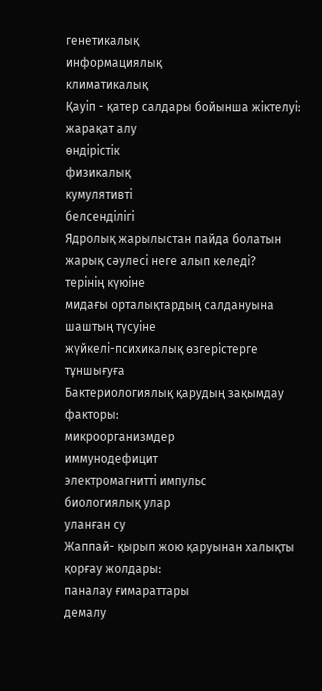генетикалық
информациялық
климатикалық
Қауіп - қатер салдары бойынша жіктелуі:
жарақат алу
өндірістік
физикалық
кумулятивті
белсенділігі
Ядролық жарылыстан пайда болатын жарық сәулесі неге алып келеді?
терінің күюіне
мидағы орталықтардың салдануына
шаштың түсуіне
жүйкелі-психикалық өзгерістерге
тұншығуға
Бактериологиялық қарудың зақымдау факторы:
микроорганизмдер
иммунодефицит
электромагнитті импульс
биологиялық улар
уланған су
Жаппай- қырып жою қаруынан халықты қорғау жолдары:
паналау ғимараттары
демалу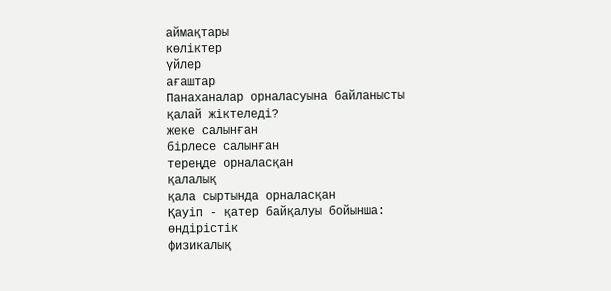аймақтары
көліктер
үйлер
ағаштар
Панаханалар орналасуына байланысты қалай жіктеледі?
жеке салынған
бірлесе салынған
тереңде орналасқан
қалалық
қала сыртында орналасқан
Қауіп - қатер байқалуы бойынша:
өндірістік
физикалық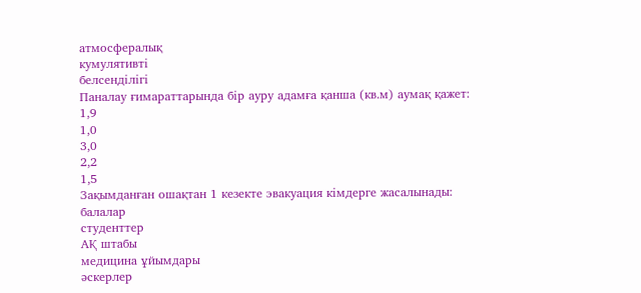атмосфералық
кумулятивті
белсенділігі
Паналау ғимараттарында бір ауру адамға қанша (кв.м) аумақ қажет:
1,9
1,0
3,0
2,2
1,5
Зақымданған ошақтан 1 кезекте эвакуация кімдерге жасалынады:
балалар
студенттер
АҚ штабы
медицина ұйымдары
әскерлер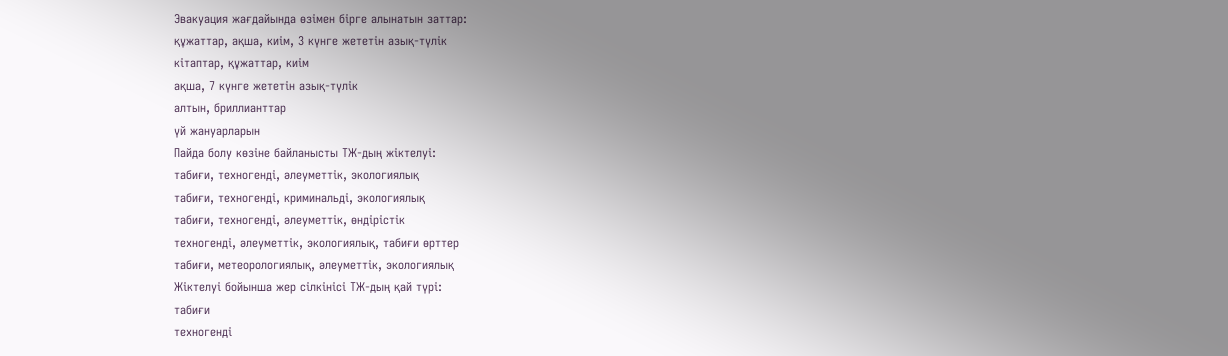Эвакуация жағдайында өзімен бірге алынатын заттар:
құжаттар, ақша, киім, 3 күнге жететін азық-түлік
кітаптар, құжаттар, киім
ақша, 7 күнге жететін азық-түлік
алтын, бриллианттар
үй жануарларын
Пайда болу көзіне байланысты ТЖ-дың жіктелуі:
табиғи, техногенді, әлеуметтік, экологиялық
табиғи, техногенді, криминальді, экологиялық
табиғи, техногенді, әлеуметтік, өндірістік
техногенді, әлеуметтік, экологиялық, табиғи өрттер
табиғи, метеорологиялық, әлеуметтік, экологиялық
Жіктелуі бойынша жер сілкінісі ТЖ-дың қай түрі:
табиғи
техногенді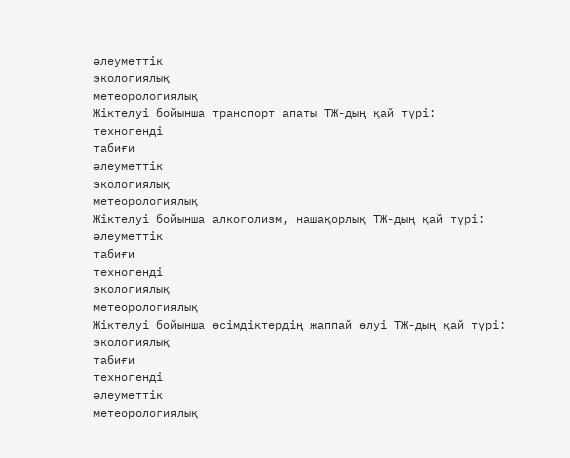әлеуметтік
экологиялық
метеорологиялық
Жіктелуі бойынша транспорт апаты ТЖ-дың қай түрі:
техногенді
табиғи
әлеуметтік
экологиялық
метеорологиялық
Жіктелуі бойынша алкоголизм, нашақорлық ТЖ-дың қай түрі:
әлеуметтік
табиғи
техногенді
экологиялық
метеорологиялық
Жіктелуі бойынша өсімдіктердің жаппай өлуі ТЖ-дың қай түрі:
экологиялық
табиғи
техногенді
әлеуметтік
метеорологиялық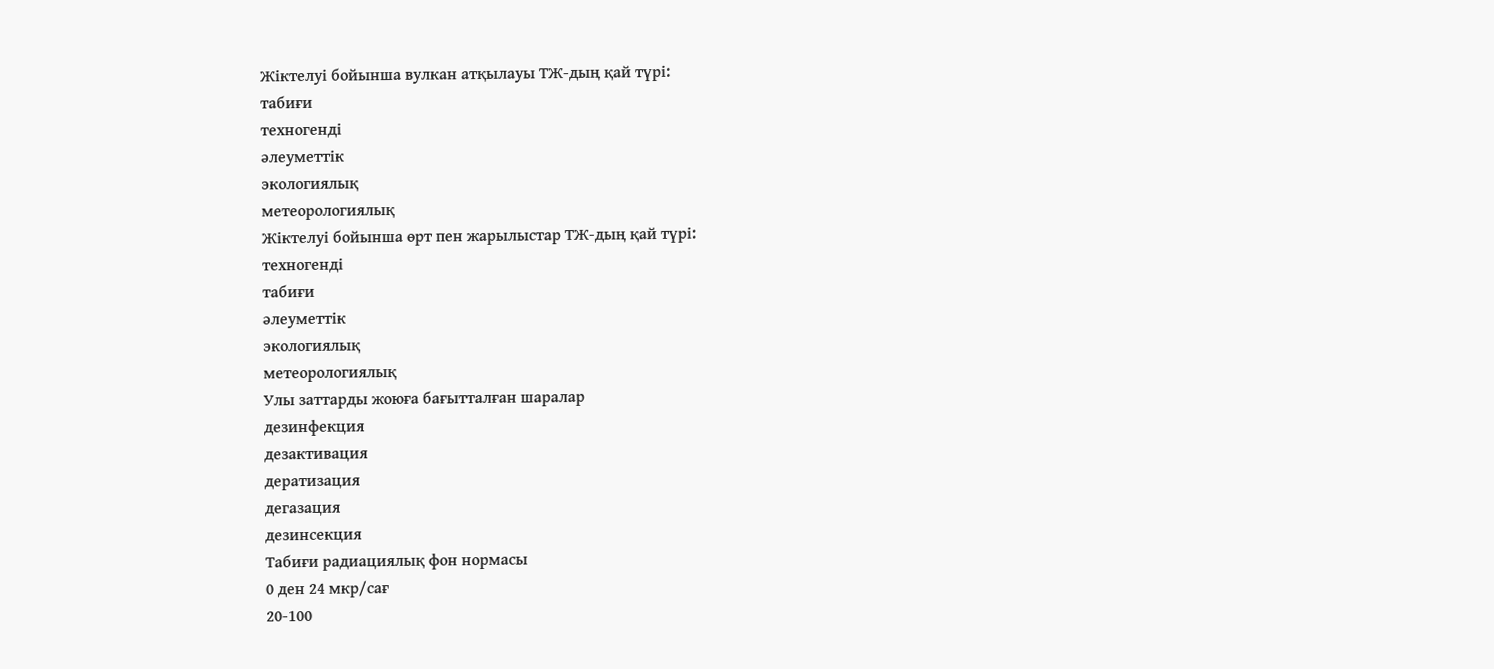Жіктелуі бойынша вулкан атқылауы ТЖ-дың қай түрі:
табиғи
техногенді
әлеуметтік
экологиялық
метеорологиялық
Жіктелуі бойынша өрт пен жарылыстар ТЖ-дың қай түрі:
техногенді
табиғи
әлеуметтік
экологиялық
метеорологиялық
Улы заттарды жоюға бағытталған шаралар
дезинфекция
дезактивация
дератизация
дегазация
дезинсекция
Табиғи радиациялық фон нормасы
0 ден 24 мкр/сағ
20-100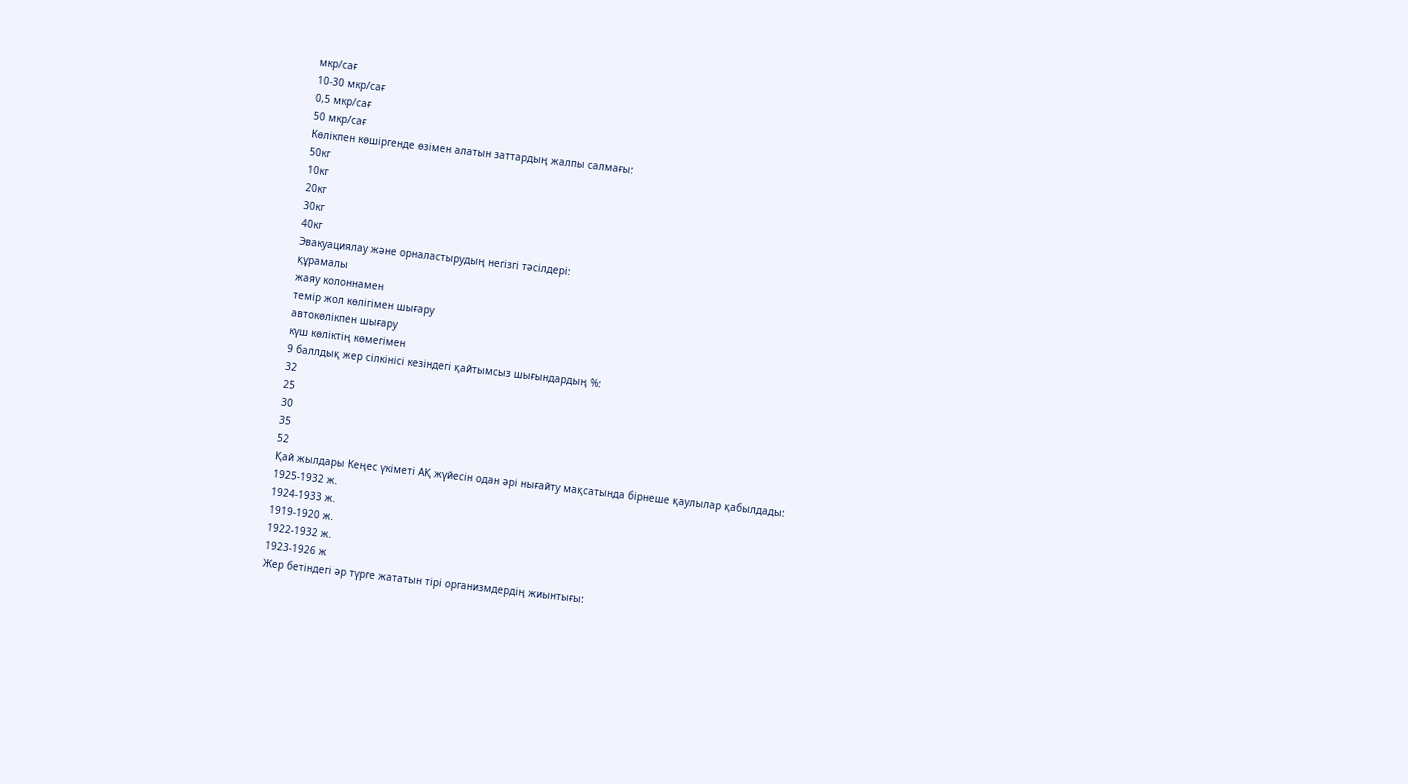мкр/сағ
10-30 мкр/сағ
0,5 мкр/сағ
50 мкр/сағ
Көлікпен көшіргенде өзімен алатын заттардың жалпы салмағы:
50кг
10кг
20кг
30кг
40кг
Эвакуациялау және орналастырудың негізгі тәсілдері:
құрамалы
жаяу колоннамен
темір жол көлігімен шығару
автокөлікпен шығару
күш көліктің көмегімен
9 баллдық жер сілкінісі кезіндегі қайтымсыз шығындардың %:
32
25
30
35
52
Қай жылдары Кеңес үкіметі АҚ жүйесін одан әрі нығайту мақсатында бірнеше қаулылар қабылдады:
1925-1932 ж.
1924-1933 ж.
1919-1920 ж.
1922-1932 ж.
1923-1926 ж
Жер бетіндегі әр түрге жататын тірі организмдердің жиынтығы: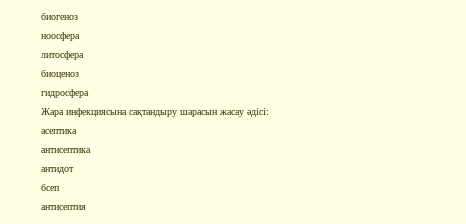биогеноз
ноосфера
литосфера
биоценоз
гидросфера
Жара инфекциясына сақтандыру шарасын жасау әдісі:
асептика
антисептика
антидот
бсеп
антисептия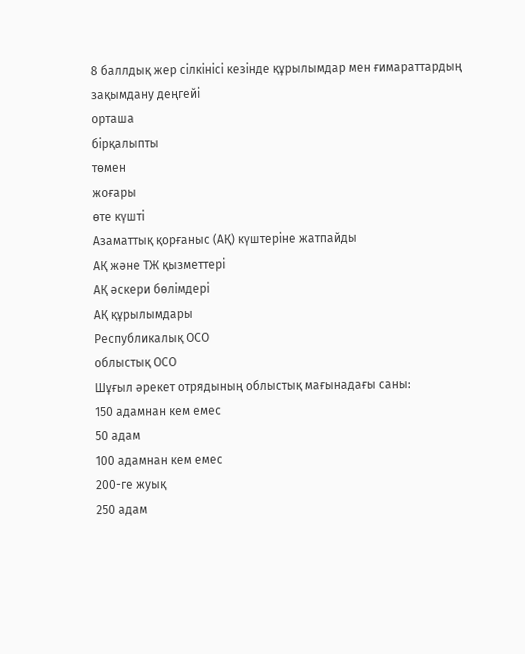8 баллдық жер сілкінісі кезінде құрылымдар мен ғимараттардың зақымдану деңгейі
орташа
бірқалыпты
төмен
жоғары
өте күшті
Азаматтық қорғаныс (АҚ) күштеріне жатпайды
АҚ және ТЖ қызметтері
АҚ әскери бөлімдері
АҚ құрылымдары
Республикалық ОСО
облыстық ОСО
Шұғыл әрекет отрядының облыстық мағынадағы саны:
150 адамнан кем емес
50 адам
100 адамнан кем емес
200-ге жуық
250 адам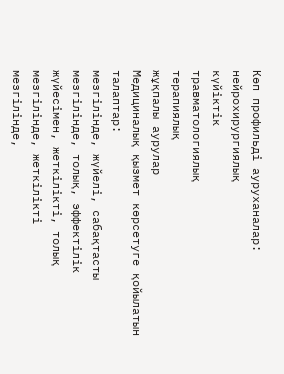Көп профильді ауруханалар:
нейрохирургиялық
күйіктік
травматологиялық
терапиялық
жұқпалы аурулар
Медициналық қызмет көрсетуге қойылатын талаптар:
мезгілінде, жүйелі, сабақтасты
мезгілінде, толық, эффектілік
жүйесімен, жеткілікті, толық
мезгілінде, жеткілікті
мезгілінде,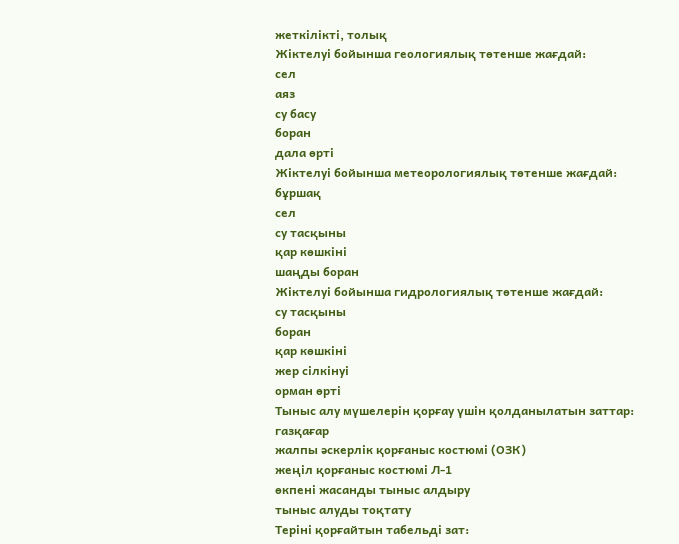жеткілікті, толық
Жіктелуі бойынша геологиялық төтенше жағдай:
сел
аяз
су басу
боран
дала өрті
Жіктелуі бойынша метеорологиялық төтенше жағдай:
бұршақ
сел
су тасқыны
қар көшкіні
шаңды боран
Жіктелуі бойынша гидрологиялық төтенше жағдай:
су тасқыны
боран
қар көшкіні
жер сілкінуі
орман өрті
Тыныс алу мүшелерін қорғау үшін қолданылатын заттар:
газқағар
жалпы әскерлік қорғаныс костюмі (ОЗК)
жеңіл қорғаныс костюмі Л-1
өкпені жасанды тыныс алдыру
тыныс алуды тоқтату
Теріні қорғайтын табельді зат: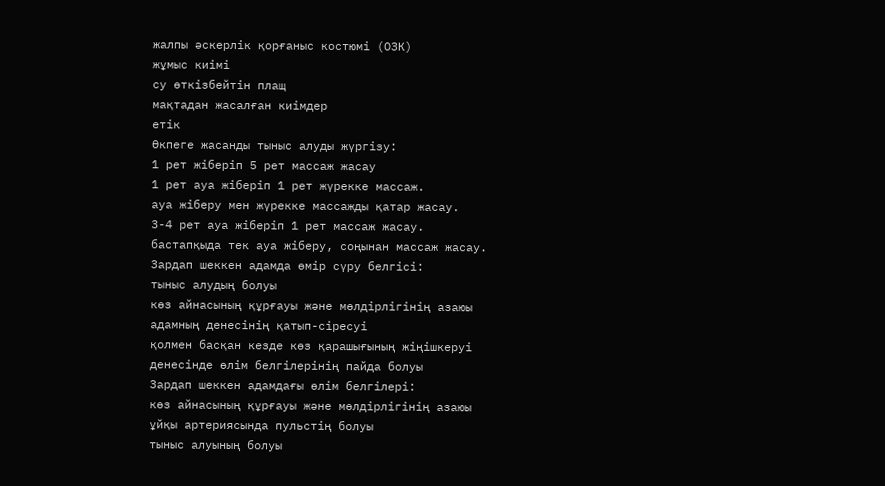жалпы әскерлік қорғаныс костюмі (ОЗК)
жұмыс киімі
су өткізбейтін плащ
мақтадан жасалған киімдер
етік
Өкпеге жасанды тыныс алуды жүргізу:
1 рет жіберіп 5 рет массаж жасау
1 рет ауа жіберіп 1 рет жүрекке массаж.
ауа жіберу мен жүрекке массажды қатар жасау.
3-4 рет ауа жіберіп 1 рет массаж жасау.
бастапқыда тек ауа жіберу, соңынан массаж жасау.
Зардап шеккен адамда өмір сүру белгісі:
тыныс алудың болуы
көз айнасының құрғауы және мөлдірлігінің азаюы
адамның денесінің қатып-сіресуі
қолмен басқан кезде көз қарашығының жіңішкеруі
денесінде өлім белгілерінің пайда болуы
Зардап шеккен адамдағы өлім белгілері:
көз айнасының құрғауы және мөлдірлігінің азаюы
ұйқы артериясында пульстің болуы
тыныс алуының болуы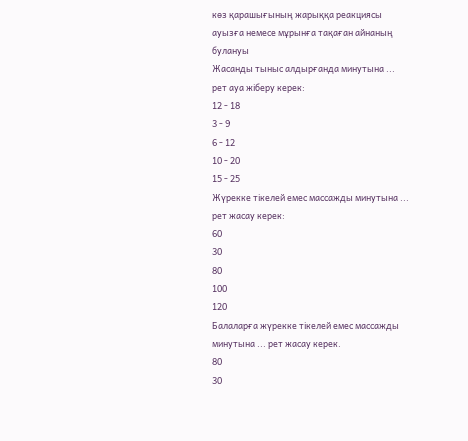көз қарашығының жарыққа реакциясы
ауызға немесе мұрынға тақаған айнаның булануы
Жасанды тыныс алдырғанда минутына ... рет ауа жіберу керек:
12 - 18
3 - 9
6 - 12
10 - 20
15 - 25
Жүрекке тікелей емес массажды минутына ... рет жасау керек:
60
30
80
100
120
Балаларға жүрекке тікелей емес массажды минутына ... рет жасау керек.
80
30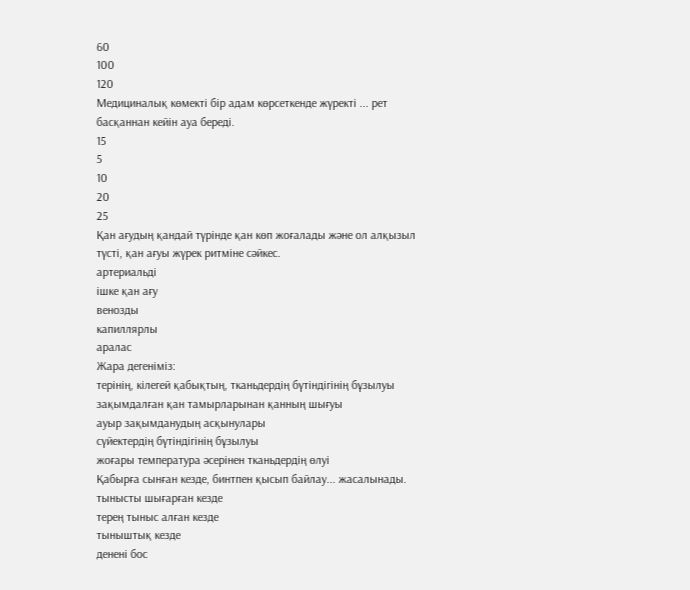60
100
120
Медициналық көмекті бір адам көрсеткенде жүректі ... рет басқаннан кейін ауа береді.
15
5
10
20
25
Қан ағудың қандай түрінде қан көп жоғалады және ол алқызыл түсті, қан ағуы жүрек ритміне сәйкес.
артериальді
ішке қан ағу
венозды
капиллярлы
аралас
Жара дегеніміз:
терінің, кілегей қабықтың, тканьдердің бүтіндігінің бұзылуы
зақымдалған қан тамырларынан қанның шығуы
ауыр зақымданудың асқынулары
сүйектердің бүтіндігінің бұзылуы
жоғары температура әсерінен тканьдердің өлуі
Қабырға сынған кезде, бинтпен қысып байлау... жасалынады.
тынысты шығарған кезде
терең тыныс алған кезде
тыныштық кезде
денені бос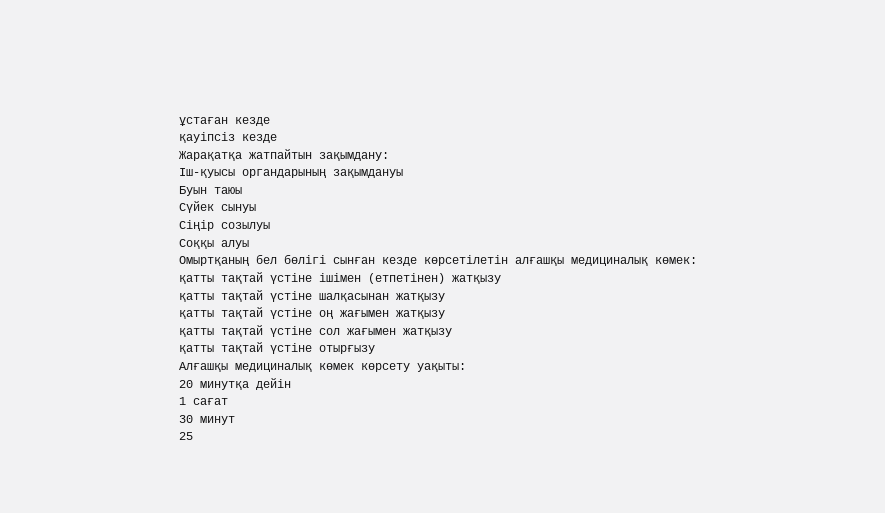ұстаған кезде
қауіпсіз кезде
Жарақатқа жатпайтын зақымдану:
Іш-қуысы органдарының зақымдануы
Буын таюы
Сүйек сынуы
Сіңір созылуы
Соққы алуы
Омыртқаның бел бөлігі сынған кезде көрсетілетін алғашқы медициналық көмек:
қатты тақтай үстіне ішімен (етпетінен) жатқызу
қатты тақтай үстіне шалқасынан жатқызу
қатты тақтай үстіне оң жағымен жатқызу
қатты тақтай үстіне сол жағымен жатқызу
қатты тақтай үстіне отырғызу
Алғашқы медициналық көмек көрсету уақыты:
20 минутқа дейін
1 сағат
30 минут
25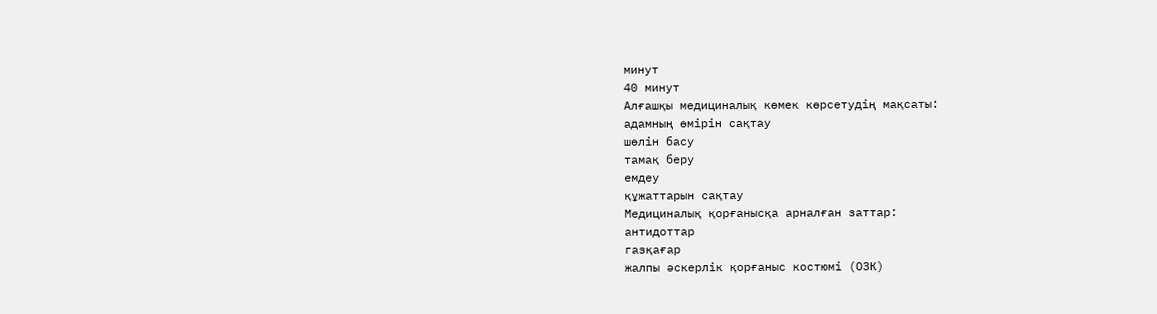минут
40 минут
Алғашқы медициналық көмек көрсетудің мақсаты:
адамның өмірін сақтау
шөлін басу
тамақ беру
емдеу
құжаттарын сақтау
Медициналық қорғанысқа арналған заттар:
антидоттар
газқағар
жалпы әскерлік қорғаныс костюмі (ОЗК)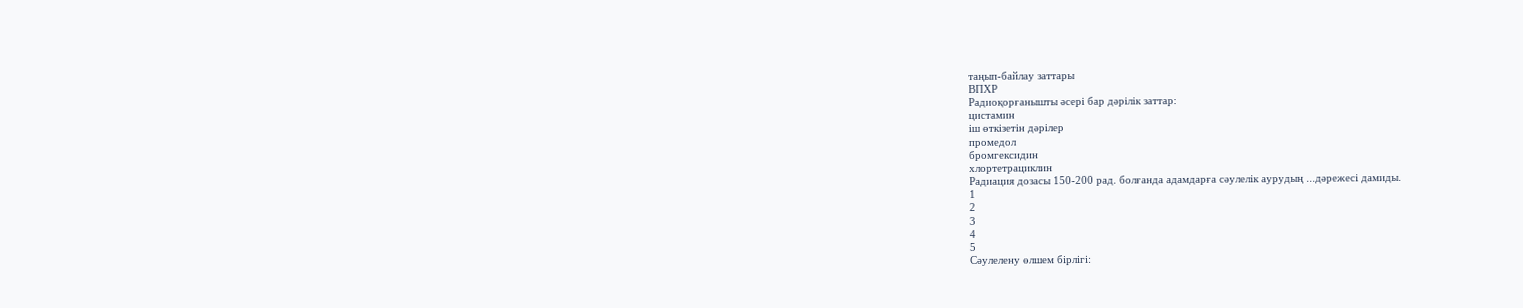таңып-байлау заттары
ВПХР
Радиоқорғанышты әсері бар дәрілік заттар:
цистамин
іш өткізетін дәрілер
промедол
бромгексидин
хлортетрациклин
Радиация дозасы 150-200 рад. болғанда адамдарға сәулелік аурудың ...дәрежесі дамиды.
1
2
3
4
5
Сәулелену өлшем бірлігі: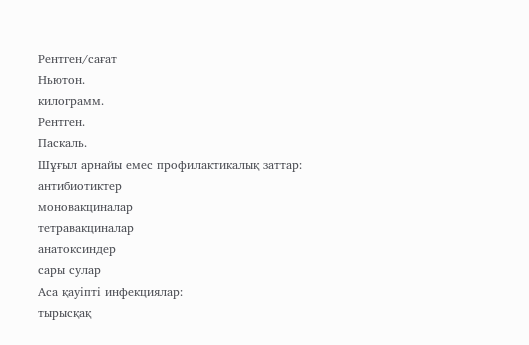Рентген/сағат
Ньютон.
килограмм.
Рентген.
Паскаль.
Шұғыл арнайы емес профилактикалық заттар:
антибиотиктер
моновакциналар
тетравакциналар
анатоксиндер
сары сулар
Аса қауіпті инфекциялар:
тырысқақ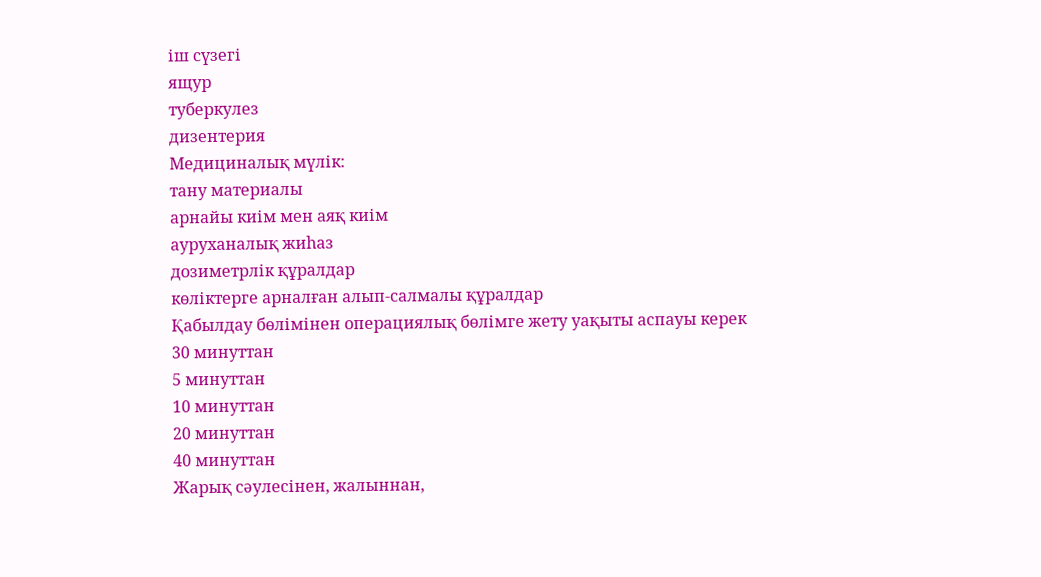іш сүзегі
ящур
туберкулез
дизентерия
Медициналық мүлік:
тану материалы
арнайы киім мен аяқ киім
ауруханалық жиһаз
дозиметрлік құралдар
көліктерге арналған алып-салмалы құралдар
Қабылдау бөлімінен операциялық бөлімге жету уақыты аспауы керек
30 минуттан
5 минуттан
10 минуттан
20 минуттан
40 минуттан
Жарық сәулесінен, жалыннан,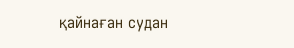қайнаған судан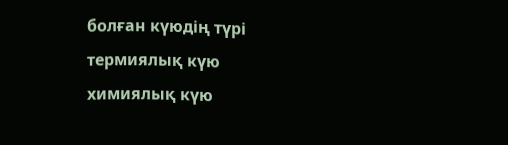болған күюдің түрі
термиялық күю
химиялық күю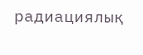радиациялық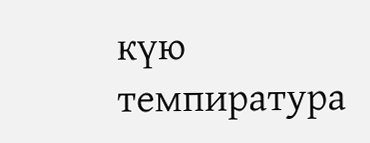күю
темпиратура